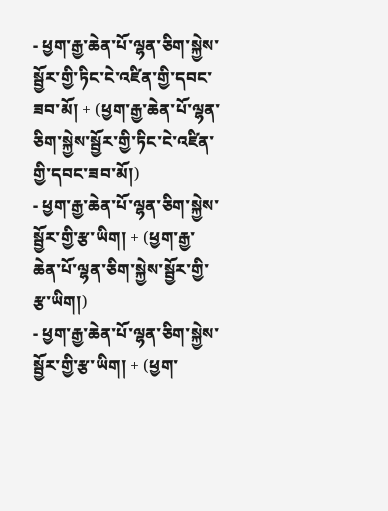- ཕྱག་རྒྱ་ཆེན་པོ་ལྷན་ཅིག་སྐྱེས་སྦྱོར་གྱི་ཏིང་ངེ་འཛིན་གྱི་དབང་ཟབ་མོ། + (ཕྱག་རྒྱ་ཆེན་པོ་ལྷན་ཅིག་སྐྱེས་སྦྱོར་གྱི་ཏིང་ངེ་འཛིན་གྱི་དབང་ཟབ་མོ།)
- ཕྱག་རྒྱ་ཆེན་པོ་ལྷན་ཅིག་སྐྱེས་སྦྱོར་གྱི་རྩ་ཡིག། + (ཕྱག་རྒྱ་ཆེན་པོ་ལྷན་ཅིག་སྐྱེས་སྦྱོར་གྱི་རྩ་ཡིག།)
- ཕྱག་རྒྱ་ཆེན་པོ་ལྷན་ཅིག་སྐྱེས་སྦྱོར་གྱི་རྩ་ཡིག། + (ཕྱག་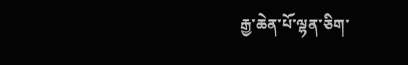རྒྱ་ཆེན་པོ་ལྷན་ཅིག་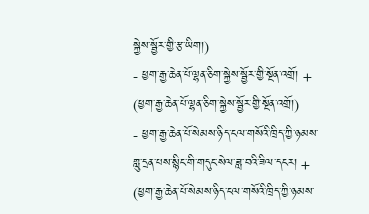སྐྱེས་སྦྱོར་གྱི་རྩ་ཡིག།)
- ཕྱག་རྒྱ་ཆེན་པོ་ལྷན་ཅིག་སྐྱེས་སྦྱོར་གྱི་སྔོན་འགྲོ། + (ཕྱག་རྒྱ་ཆེན་པོ་ལྷན་ཅིག་སྐྱེས་སྦྱོར་གྱི་སྔོན་འགྲོ།)
- ཕྱག་རྒྱ་ཆེན་པོ་སེམས་ཉིད་ངལ་གསོའི་ཁྲིད་ཀྱི་ཉམས་གླུ་དྲན་པས་སྙིང་གི་གདུང་སེལ་ཟླ་བའི་ཟིལ་དངར། + (ཕྱག་རྒྱ་ཆེན་པོ་སེམས་ཉིད་ངལ་གསོའི་ཁྲིད་ཀྱི་ཉམས་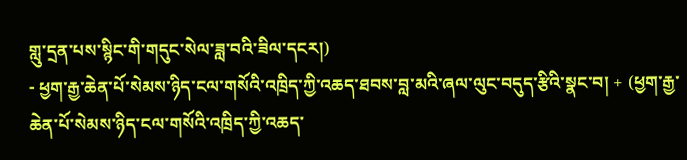གླུ་དྲན་པས་སྙིང་གི་གདུང་སེལ་ཟླ་བའི་ཟིལ་དངར།)
- ཕྱག་རྒྱ་ཆེན་པོ་སེམས་ཉིད་ངལ་གསོའི་འཁྲིད་ཀྱི་འཆད་ཐབས་བླ་མའི་ཞལ་ལུང་བདུད་རྩིའི་སྣང་བ། + (ཕྱག་རྒྱ་ཆེན་པོ་སེམས་ཉིད་ངལ་གསོའི་འཁྲིད་ཀྱི་འཆད་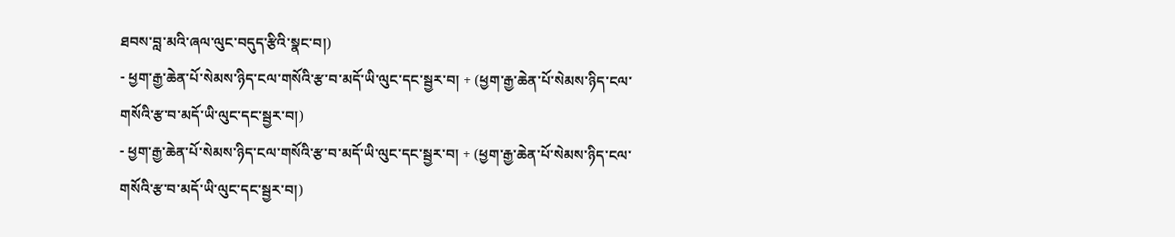ཐབས་བླ་མའི་ཞལ་ལུང་བདུད་རྩིའི་སྣང་བ།)
- ཕྱག་རྒྱ་ཆེན་པོ་སེམས་ཉིད་ངལ་གསོའི་རྩ་བ་མདོ་ཡི་ལུང་དང་སྦྱར་བ། + (ཕྱག་རྒྱ་ཆེན་པོ་སེམས་ཉིད་ངལ་གསོའི་རྩ་བ་མདོ་ཡི་ལུང་དང་སྦྱར་བ།)
- ཕྱག་རྒྱ་ཆེན་པོ་སེམས་ཉིད་ངལ་གསོའི་རྩ་བ་མདོ་ཡི་ལུང་དང་སྦྱར་བ། + (ཕྱག་རྒྱ་ཆེན་པོ་སེམས་ཉིད་ངལ་གསོའི་རྩ་བ་མདོ་ཡི་ལུང་དང་སྦྱར་བ།)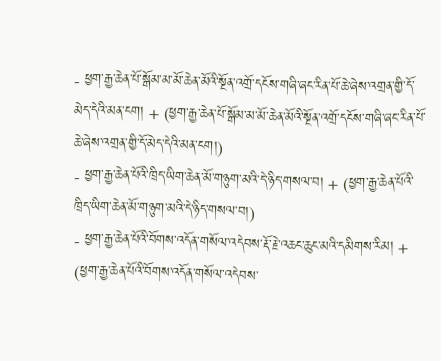- ཕྱག་རྒྱ་ཆེན་པོ་སྒོམ་མ་མོ་ཆེན་མོའི་སྔོན་འགྲོ་དངོས་གཞི་ཞང་རིན་པོ་ཆེ་ཞེས་འགྲན་གྱི་དོ་མེད་དེའི་མན་ངག། + (ཕྱག་རྒྱ་ཆེན་པོ་སྒོམ་མ་མོ་ཆེན་མོའི་སྔོན་འགྲོ་དངོས་གཞི་ཞང་རིན་པོ་ཆེ་ཞེས་འགྲན་གྱི་དོ་མེད་དེའི་མན་ངག།)
- ཕྱག་རྒྱ་ཆེན་པོའི་ཁྲིད་ཡིག་ཆེན་མོ་གཉུག་མའི་དེ་ཉིད་གསལ་བ། + (ཕྱག་རྒྱ་ཆེན་པོའི་ཁྲིད་ཡིག་ཆེན་མོ་གཉུག་མའི་དེ་ཉིད་གསལ་བ།)
- ཕྱག་རྒྱ་ཆེན་པོའི་བོགས་འདོན་གསོལ་འདེབས་རྡོ་རྗེ་འཆང་ཆུང་མའི་དམིགས་རིམ། + (ཕྱག་རྒྱ་ཆེན་པོའི་བོགས་འདོན་གསོལ་འདེབས་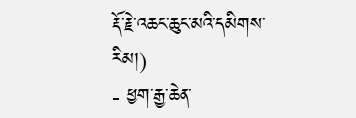རྡོ་རྗེ་འཆང་ཆུང་མའི་དམིགས་རིམ།)
- ཕྱག་རྒྱ་ཆེན་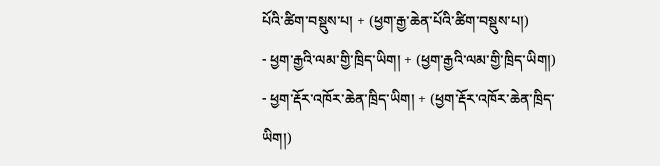པོའི་ཚིག་བསྡུས་པ། + (ཕྱག་རྒྱ་ཆེན་པོའི་ཚིག་བསྡུས་པ།)
- ཕྱག་རྒྱའི་ལམ་གྱི་ཁྲིད་ཡིག། + (ཕྱག་རྒྱའི་ལམ་གྱི་ཁྲིད་ཡིག།)
- ཕྱག་རྡོར་འཁོར་ཆེན་ཁྲིད་ཡིག། + (ཕྱག་རྡོར་འཁོར་ཆེན་ཁྲིད་ཡིག།)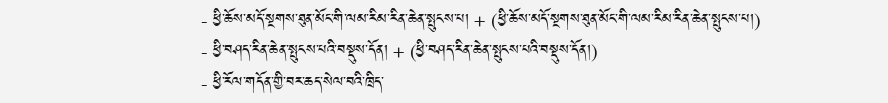- ཕྱི་ཆོས་མདོ་སྔགས་ཐུན་མོང་གི་ལམ་རིམ་རིན་ཆེན་སྤུངས་པ། + (ཕྱི་ཆོས་མདོ་སྔགས་ཐུན་མོང་གི་ལམ་རིམ་རིན་ཆེན་སྤུངས་པ།)
- ཕྱི་བཤད་རིན་ཆེན་སྤུངས་པའི་བསྡུས་དོན། + (ཕྱི་བཤད་རིན་ཆེན་སྤུངས་པའི་བསྡུས་དོན།)
- ཕྱི་རོལ་གདོན་གྱི་བར་ཆད་སེལ་བའི་ཁྲིད་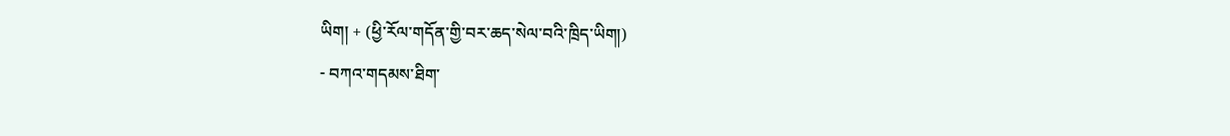ཡིག། + (ཕྱི་རོལ་གདོན་གྱི་བར་ཆད་སེལ་བའི་ཁྲིད་ཡིག།)
- བཀའ་གདམས་ཐིག་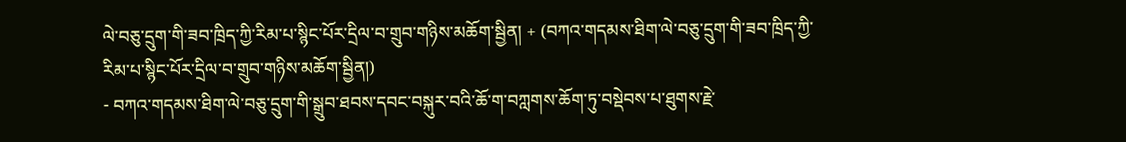ལེ་བཅུ་དྲུག་གི་ཟབ་ཁྲིད་ཀྱི་རིམ་པ་སྙིང་པོར་དྲིལ་བ་གྲུབ་གཉིས་མཆོག་སྦྱིན། + (བཀའ་གདམས་ཐིག་ལེ་བཅུ་དྲུག་གི་ཟབ་ཁྲིད་ཀྱི་རིམ་པ་སྙིང་པོར་དྲིལ་བ་གྲུབ་གཉིས་མཆོག་སྦྱིན།)
- བཀའ་གདམས་ཐིག་ལེ་བཅུ་དྲུག་གི་སྒྲུབ་ཐབས་དབང་བསྐུར་བའི་ཆོ་ག་བཀླགས་ཆོག་ཏུ་བསྡེབས་པ་ཐུགས་རྗེ་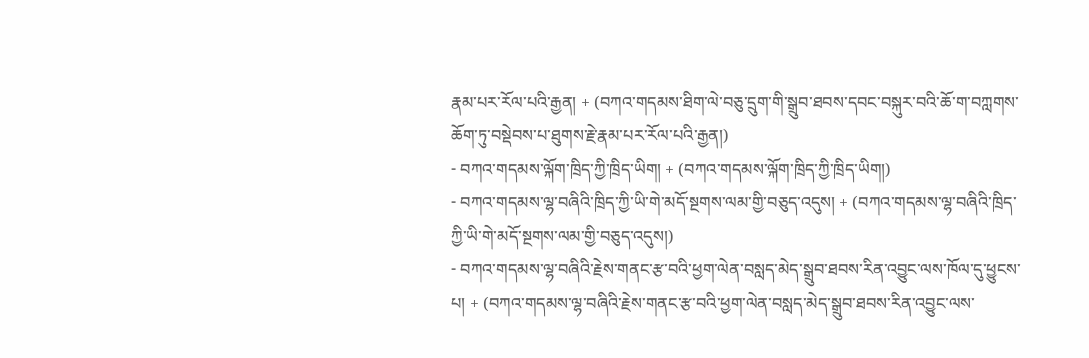རྣམ་པར་རོལ་པའི་རྒྱན། + (བཀའ་གདམས་ཐིག་ལེ་བཅུ་དྲུག་གི་སྒྲུབ་ཐབས་དབང་བསྐུར་བའི་ཆོ་ག་བཀླགས་ཆོག་ཏུ་བསྡེབས་པ་ཐུགས་རྗེ་རྣམ་པར་རོལ་པའི་རྒྱན།)
- བཀའ་གདམས་ལྐོག་ཁྲིད་ཀྱི་ཁྲིད་ཡིག། + (བཀའ་གདམས་ལྐོག་ཁྲིད་ཀྱི་ཁྲིད་ཡིག།)
- བཀའ་གདམས་ལྷ་བཞིའི་ཁྲིད་ཀྱི་ཡི་གེ་མདོ་སྔགས་ལམ་གྱི་བཅུད་འདུས། + (བཀའ་གདམས་ལྷ་བཞིའི་ཁྲིད་ཀྱི་ཡི་གེ་མདོ་སྔགས་ལམ་གྱི་བཅུད་འདུས།)
- བཀའ་གདམས་ལྷ་བཞིའི་རྗེས་གནང་རྩ་བའི་ཕྱག་ལེན་བསླད་མེད་སྒྲུབ་ཐབས་རིན་འབྱུང་ལས་ཁོལ་དུ་ཕྱུངས་པ། + (བཀའ་གདམས་ལྷ་བཞིའི་རྗེས་གནང་རྩ་བའི་ཕྱག་ལེན་བསླད་མེད་སྒྲུབ་ཐབས་རིན་འབྱུང་ལས་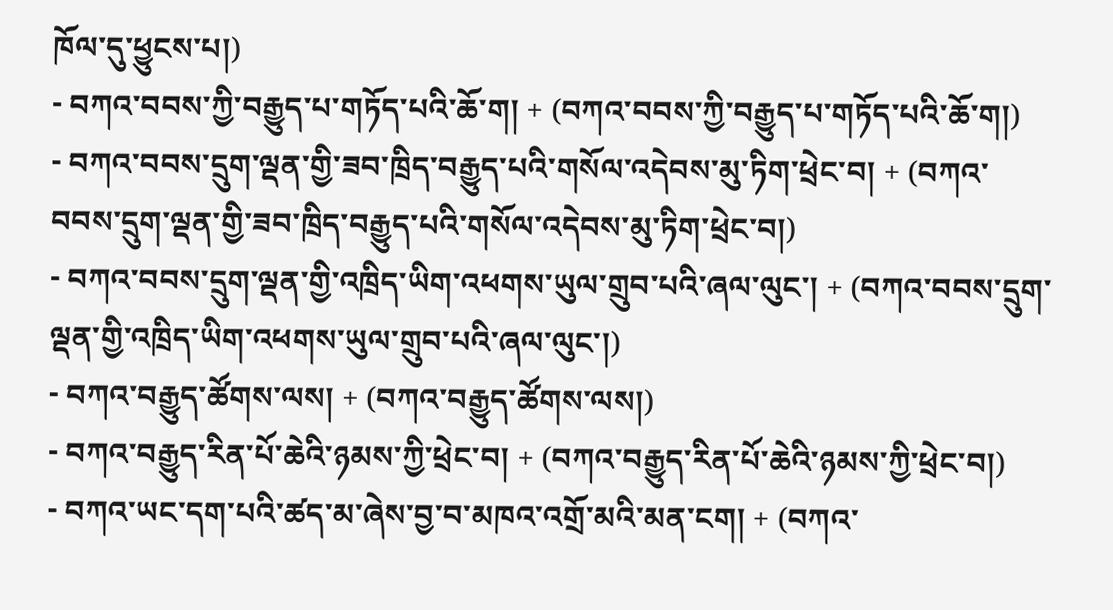ཁོལ་དུ་ཕྱུངས་པ།)
- བཀའ་བབས་ཀྱི་བརྒྱུད་པ་གཏོད་པའི་ཆོ་ག། + (བཀའ་བབས་ཀྱི་བརྒྱུད་པ་གཏོད་པའི་ཆོ་ག།)
- བཀའ་བབས་དྲུག་ལྡན་གྱི་ཟབ་ཁྲིད་བརྒྱུད་པའི་གསོལ་འདེབས་མུ་ཏིག་ཕྲེང་བ། + (བཀའ་བབས་དྲུག་ལྡན་གྱི་ཟབ་ཁྲིད་བརྒྱུད་པའི་གསོལ་འདེབས་མུ་ཏིག་ཕྲེང་བ།)
- བཀའ་བབས་དྲུག་ལྡན་གྱི་འཁྲིད་ཡིག་འཕགས་ཡུལ་གྲུབ་པའི་ཞལ་ལུང་། + (བཀའ་བབས་དྲུག་ལྡན་གྱི་འཁྲིད་ཡིག་འཕགས་ཡུལ་གྲུབ་པའི་ཞལ་ལུང་།)
- བཀའ་བརྒྱུད་ཚོགས་ལས། + (བཀའ་བརྒྱུད་ཚོགས་ལས།)
- བཀའ་བརྒྱུད་རིན་པོ་ཆེའི་ཉམས་ཀྱི་ཕྲེང་བ། + (བཀའ་བརྒྱུད་རིན་པོ་ཆེའི་ཉམས་ཀྱི་ཕྲེང་བ།)
- བཀའ་ཡང་དག་པའི་ཚད་མ་ཞེས་བྱ་བ་མཁའ་འགྲོ་མའི་མན་ངག། + (བཀའ་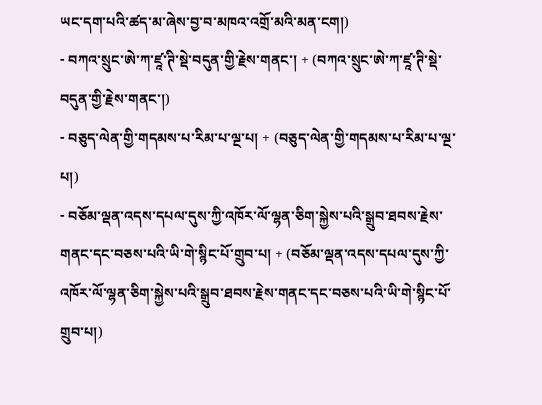ཡང་དག་པའི་ཚད་མ་ཞེས་བྱ་བ་མཁའ་འགྲོ་མའི་མན་ངག།)
- བཀའ་སྲུང་ཨེ་ཀ་ཛཱ་ཊི་སྡེ་བདུན་གྱི་རྗེས་གནང་། + (བཀའ་སྲུང་ཨེ་ཀ་ཛཱ་ཊི་སྡེ་བདུན་གྱི་རྗེས་གནང་།)
- བཅུད་ལེན་གྱི་གདམས་པ་རིམ་པ་ལྔ་པ། + (བཅུད་ལེན་གྱི་གདམས་པ་རིམ་པ་ལྔ་པ།)
- བཅོམ་ལྡན་འདས་དཔལ་དུས་ཀྱི་འཁོར་ལོ་ལྷན་ཅིག་སྐྱེས་པའི་སྒྲུབ་ཐབས་རྗེས་གནང་དང་བཅས་པའི་ཡི་གེ་སྙིང་པོ་གྲུབ་པ། + (བཅོམ་ལྡན་འདས་དཔལ་དུས་ཀྱི་འཁོར་ལོ་ལྷན་ཅིག་སྐྱེས་པའི་སྒྲུབ་ཐབས་རྗེས་གནང་དང་བཅས་པའི་ཡི་གེ་སྙིང་པོ་གྲུབ་པ།)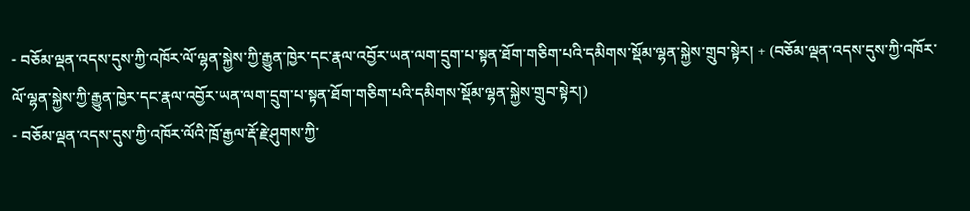- བཅོམ་ལྡན་འདས་དུས་ཀྱི་འཁོར་ལོ་ལྷན་སྐྱེས་ཀྱི་རྒྱུན་ཁྱེར་དང་རྣལ་འབྱོར་ཡན་ལག་དྲུག་པ་སྟན་ཐོག་གཅིག་པའི་དམིགས་སྡོམ་ལྷན་སྐྱེས་གྲུབ་སྟེར། + (བཅོམ་ལྡན་འདས་དུས་ཀྱི་འཁོར་ལོ་ལྷན་སྐྱེས་ཀྱི་རྒྱུན་ཁྱེར་དང་རྣལ་འབྱོར་ཡན་ལག་དྲུག་པ་སྟན་ཐོག་གཅིག་པའི་དམིགས་སྡོམ་ལྷན་སྐྱེས་གྲུབ་སྟེར།)
- བཅོམ་ལྡན་འདས་དུས་ཀྱི་འཁོར་ལོའི་ཁྲོ་རྒྱལ་རྡོ་རྗེ་ཤུགས་ཀྱི་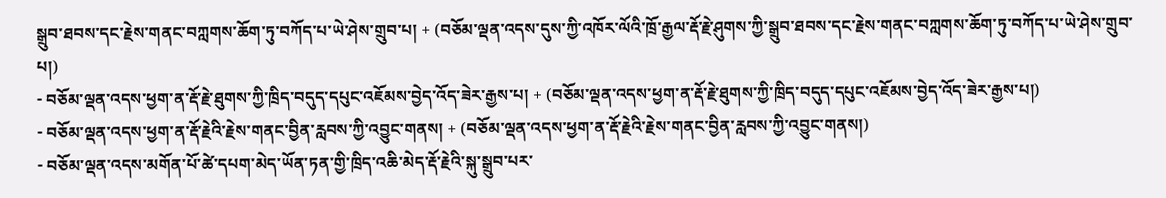སྒྲུབ་ཐབས་དང་རྗེས་གནང་བཀླགས་ཆོག་ཏུ་བཀོད་པ་ཡེ་ཤེས་གྲུབ་པ། + (བཅོམ་ལྡན་འདས་དུས་ཀྱི་འཁོར་ལོའི་ཁྲོ་རྒྱལ་རྡོ་རྗེ་ཤུགས་ཀྱི་སྒྲུབ་ཐབས་དང་རྗེས་གནང་བཀླགས་ཆོག་ཏུ་བཀོད་པ་ཡེ་ཤེས་གྲུབ་པ།)
- བཅོམ་ལྡན་འདས་ཕྱག་ན་རྡོ་རྗེ་ཐུགས་ཀྱི་ཁྲིད་བདུད་དཔུང་འཇོམས་བྱེད་འོད་ཟེར་རྒྱས་པ། + (བཅོམ་ལྡན་འདས་ཕྱག་ན་རྡོ་རྗེ་ཐུགས་ཀྱི་ཁྲིད་བདུད་དཔུང་འཇོམས་བྱེད་འོད་ཟེར་རྒྱས་པ།)
- བཅོམ་ལྡན་འདས་ཕྱག་ན་རྡོ་རྗེའི་རྗེས་གནང་བྱིན་རླབས་ཀྱི་འབྱུང་གནས། + (བཅོམ་ལྡན་འདས་ཕྱག་ན་རྡོ་རྗེའི་རྗེས་གནང་བྱིན་རླབས་ཀྱི་འབྱུང་གནས།)
- བཅོམ་ལྡན་འདས་མགོན་པོ་ཚེ་དཔག་མེད་ཡོན་ཏན་གྱི་ཁྲིད་འཆི་མེད་རྡོ་རྗེའི་སྐུ་སྒྲུབ་པར་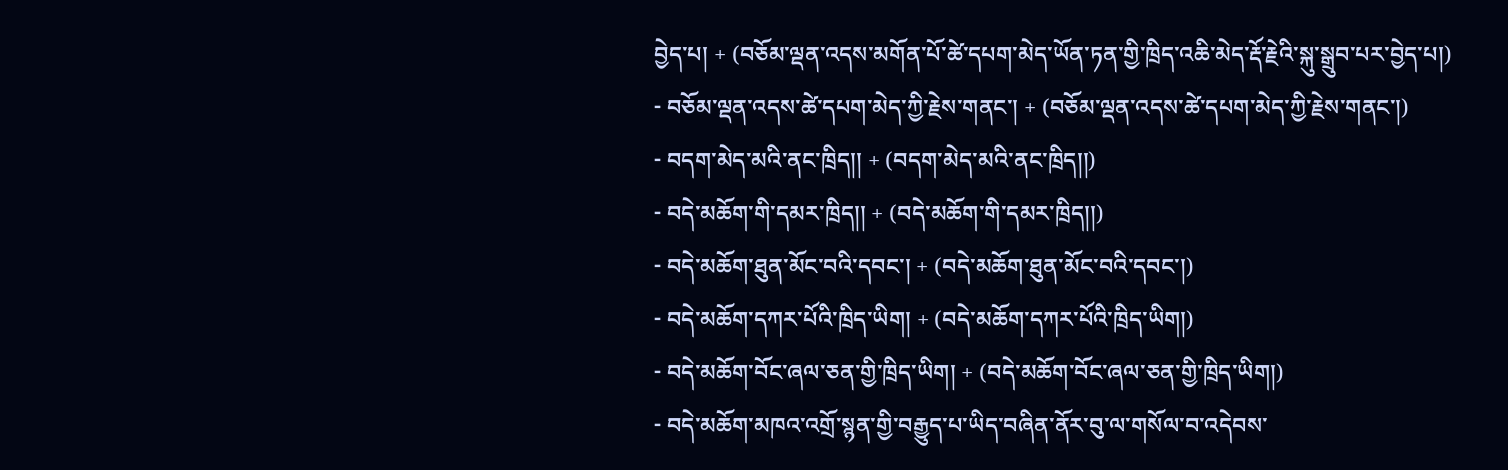བྱེད་པ། + (བཅོམ་ལྡན་འདས་མགོན་པོ་ཚེ་དཔག་མེད་ཡོན་ཏན་གྱི་ཁྲིད་འཆི་མེད་རྡོ་རྗེའི་སྐུ་སྒྲུབ་པར་བྱེད་པ།)
- བཅོམ་ལྡན་འདས་ཚེ་དཔག་མེད་ཀྱི་རྗེས་གནང་། + (བཅོམ་ལྡན་འདས་ཚེ་དཔག་མེད་ཀྱི་རྗེས་གནང་།)
- བདག་མེད་མའི་ནང་ཁྲིད།། + (བདག་མེད་མའི་ནང་ཁྲིད།།)
- བདེ་མཆོག་གི་དམར་ཁྲིད།། + (བདེ་མཆོག་གི་དམར་ཁྲིད།།)
- བདེ་མཆོག་ཐུན་མོང་བའི་དབང་། + (བདེ་མཆོག་ཐུན་མོང་བའི་དབང་།)
- བདེ་མཆོག་དཀར་པོའི་ཁྲིད་ཡིག། + (བདེ་མཆོག་དཀར་པོའི་ཁྲིད་ཡིག།)
- བདེ་མཆོག་བོང་ཞལ་ཅན་གྱི་ཁྲིད་ཡིག། + (བདེ་མཆོག་བོང་ཞལ་ཅན་གྱི་ཁྲིད་ཡིག།)
- བདེ་མཆོག་མཁའ་འགྲོ་སྙན་གྱི་བརྒྱུད་པ་ཡིད་བཞིན་ནོར་བུ་ལ་གསོལ་བ་འདེབས་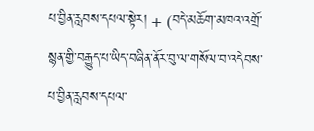པ་བྱིན་རླབས་དཔལ་སྟེར། + (བདེ་མཆོག་མཁའ་འགྲོ་སྙན་གྱི་བརྒྱུད་པ་ཡིད་བཞིན་ནོར་བུ་ལ་གསོལ་བ་འདེབས་པ་བྱིན་རླབས་དཔལ་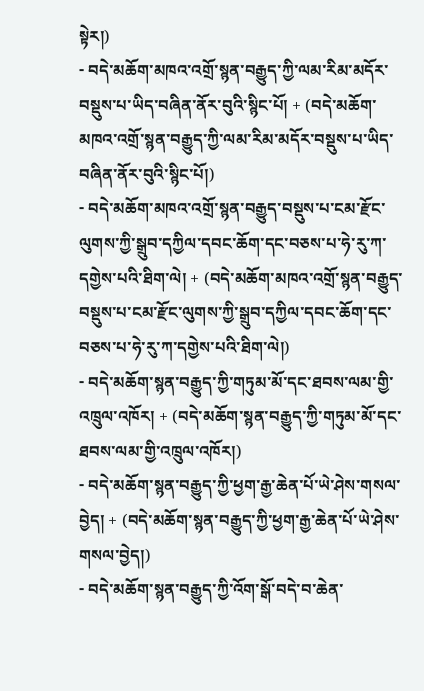སྟེར།)
- བདེ་མཆོག་མཁའ་འགྲོ་སྙན་བརྒྱུད་ཀྱི་ལམ་རིམ་མདོར་བསྡུས་པ་ཡིད་བཞིན་ནོར་བུའི་སྙིང་པོ། + (བདེ་མཆོག་མཁའ་འགྲོ་སྙན་བརྒྱུད་ཀྱི་ལམ་རིམ་མདོར་བསྡུས་པ་ཡིད་བཞིན་ནོར་བུའི་སྙིང་པོ།)
- བདེ་མཆོག་མཁའ་འགྲོ་སྙན་བརྒྱུད་བསྡུས་པ་ངམ་རྫོང་ལུགས་ཀྱི་སྒྲུབ་དཀྱིལ་དབང་ཆོག་དང་བཅས་པ་ཧེ་རུ་ཀ་དགྱེས་པའི་ཐིག་ལེ། + (བདེ་མཆོག་མཁའ་འགྲོ་སྙན་བརྒྱུད་བསྡུས་པ་ངམ་རྫོང་ལུགས་ཀྱི་སྒྲུབ་དཀྱིལ་དབང་ཆོག་དང་བཅས་པ་ཧེ་རུ་ཀ་དགྱེས་པའི་ཐིག་ལེ།)
- བདེ་མཆོག་སྙན་བརྒྱུད་ཀྱི་གཏུམ་མོ་དང་ཐབས་ལམ་གྱི་འཁྲུལ་འཁོར། + (བདེ་མཆོག་སྙན་བརྒྱུད་ཀྱི་གཏུམ་མོ་དང་ཐབས་ལམ་གྱི་འཁྲུལ་འཁོར།)
- བདེ་མཆོག་སྙན་བརྒྱུད་ཀྱི་ཕྱག་རྒྱ་ཆེན་པོ་ཡེ་ཤེས་གསལ་བྱེད། + (བདེ་མཆོག་སྙན་བརྒྱུད་ཀྱི་ཕྱག་རྒྱ་ཆེན་པོ་ཡེ་ཤེས་གསལ་བྱེད།)
- བདེ་མཆོག་སྙན་བརྒྱུད་ཀྱི་འོག་སྒོ་བདེ་བ་ཆེན་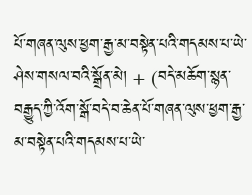པོ་གཞན་ལུས་ཕྱག་རྒྱ་མ་བསྟེན་པའི་གདམས་པ་ཡེ་ཤེས་གསལ་བའི་སྒྲོན་མེ། + (བདེ་མཆོག་སྙན་བརྒྱུད་ཀྱི་འོག་སྒོ་བདེ་བ་ཆེན་པོ་གཞན་ལུས་ཕྱག་རྒྱ་མ་བསྟེན་པའི་གདམས་པ་ཡེ་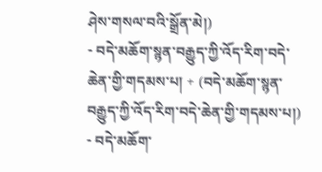ཤེས་གསལ་བའི་སྒྲོན་མེ།)
- བདེ་མཆོག་སྙན་བརྒྱུད་ཀྱི་འོད་རིག་བདེ་ཆེན་གྱི་གདམས་པ། + (བདེ་མཆོག་སྙན་བརྒྱུད་ཀྱི་འོད་རིག་བདེ་ཆེན་གྱི་གདམས་པ།)
- བདེ་མཆོག་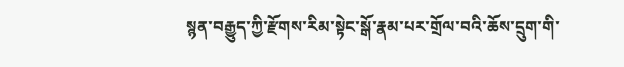སྙན་བརྒྱུད་ཀྱི་རྫོགས་རིམ་སྟེང་སྒོ་རྣམ་པར་གྲོལ་བའི་ཆོས་དྲུག་གི་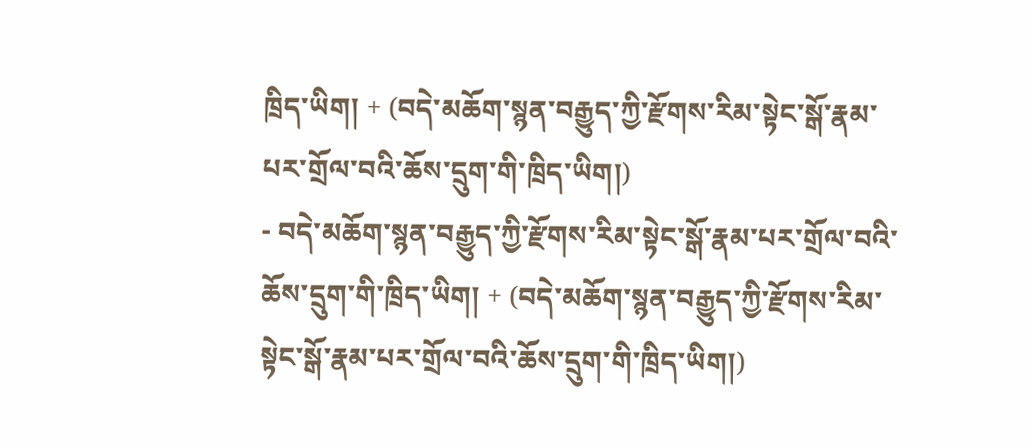ཁྲིད་ཡིག། + (བདེ་མཆོག་སྙན་བརྒྱུད་ཀྱི་རྫོགས་རིམ་སྟེང་སྒོ་རྣམ་པར་གྲོལ་བའི་ཆོས་དྲུག་གི་ཁྲིད་ཡིག།)
- བདེ་མཆོག་སྙན་བརྒྱུད་ཀྱི་རྫོགས་རིམ་སྟེང་སྒོ་རྣམ་པར་གྲོལ་བའི་ཆོས་དྲུག་གི་ཁྲིད་ཡིག། + (བདེ་མཆོག་སྙན་བརྒྱུད་ཀྱི་རྫོགས་རིམ་སྟེང་སྒོ་རྣམ་པར་གྲོལ་བའི་ཆོས་དྲུག་གི་ཁྲིད་ཡིག།)